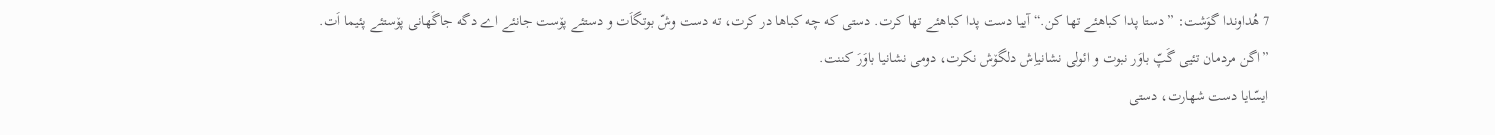7 هُداوندا گوَشت: ”دستا پدا کباهئے تها کن.“ آییا دست پدا کباهئے تها کرت. دستی که چه کباها در کرت، ته دست وشّ بوتگاَت و دستئے پۆست جانئے اے دگه جاگَهانی پۆستئے پئیما اَت.
”اگن مردمان تئیی گَپّ باوَر نبوت و ائولی نشانیاِش دلگۆش نکرت، دومی نشانیا باوَرَ کننت.
ایسّایا دست شهارت، دستی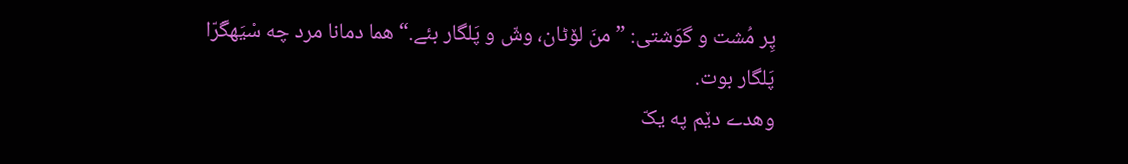پِر مُشت و گوَشتی: ”منَ لۆٹان، وشّ و پَلگار بئے.“ هما دمانا مرد چه سْیَهگَرّا پَلگار بوت.
وهدے دێم په یکّ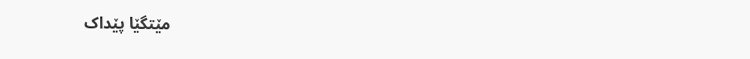مێتگێا پێداک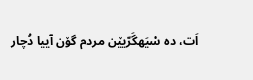اَت، ده سْیَهگَرّیێن مردم گۆن آییا دُچار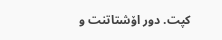کپت. دور اۆشتاتنت و